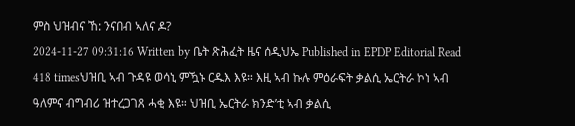ምስ ህዝብና ኸ: ንናበብ ኣለና ዶ?
2024-11-27 09:31:16 Written by ቤት ጽሕፈት ዜና ሰዲህኤ Published in EPDP Editorial Read 418 timesህዝቢ ኣብ ጉዳዩ ወሳኒ ምዃኑ ርዱእ እዩ። እዚ ኣብ ኩሉ ምዕራፍት ቃልሲ ኤርትራ ኮነ ኣብ ዓለምና ብግብሪ ዝተረጋገጸ ሓቂ እዩ። ህዝቢ ኤርትራ ክንድ’ቲ ኣብ ቃልሲ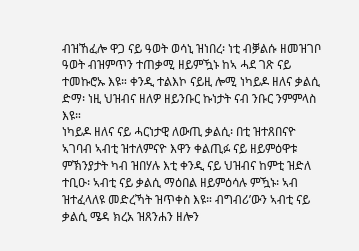ብዝኸፈሎ ዋጋ ናይ ዓወት ወሳኒ ዝነበረ፡ ነቲ ብቓልሱ ዘመዝገቦ ዓወት ብዝምጥን ተጠቃሚ ዘይምዃኑ ከኣ ሓደ ገጽ ናይ ተመኩሮኡ እዩ። ቀንዲ ተልእኮ ናይዚ ሎሚ ነካይዶ ዘለና ቃልሲ ድማ፡ ነዚ ህዝብና ዘለዎ ዘይንቡር ኩነታት ናብ ንቡር ንምምላስ እዩ።
ነካይዶ ዘለና ናይ ሓርነታዊ ለውጢ ቃልሲ፡ በቲ ዝተጸበናዮ ኣገባብ ኣብቲ ዝተለምናዮ እዋን ቀልጢፉ ናይ ዘይምዕዋቱ ምኽንያታት ካብ ዝበሃሉ እቲ ቀንዲ ናይ ህዝብና ከምቲ ዝድለ ተቢዑ፡ ኣብቲ ናይ ቃልሲ ማዕበል ዘይምዕሳሉ ምዃኑ፡ ኣብ ዝተፈላለዩ መድረኻት ዝጥቀስ እዩ። ብግብሪ’ውን ኣብቲ ናይ ቃልሲ ሜዳ ክረአ ዝጸንሐን ዘሎን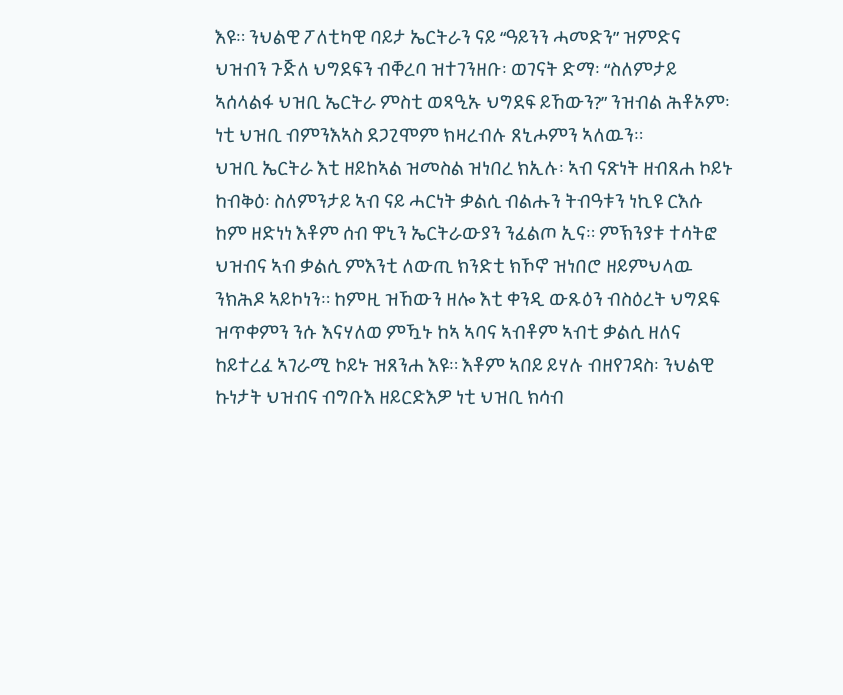እዩ። ንህልዊ ፖለቲካዊ ባይታ ኤርትራን ናይ “ዓይንን ሓመድን” ዝምድና ህዝብን ጉጅለ ህግደፍን ብቐረባ ዝተገንዘቡ፡ ወገናት ድማ፡ “ስለምታይ ኣሰላልፋ ህዝቢ ኤርትራ ምስቲ ወጻዒኡ ህግደፍ ይኸውን?” ንዝብል ሕቶኦም፡ ነቲ ህዝቢ ብምንእኣስ ደጋጊሞም ክዛረብሉ ጸኒሖምን ኣለዉን።
ህዝቢ ኤርትራ እቲ ዘይከኣል ዝመስል ዝነበረ ክኢሉ፡ ኣብ ናጽነት ዘብጸሐ ኮይኑ ከብቅዕ፡ ስለምንታይ ኣብ ናይ ሓርነት ቃልሲ ብልሑን ትብዓቱን ነኪዩ ርእሱ ከም ዘድነነ እቶም ሰብ ዋኒን ኤርትራውያን ንፈልጦ ኢና። ምኽንያቱ ተሳትፎ ህዝብና ኣብ ቃልሲ ምእንቲ ለውጢ ክንድቲ ክኾኖ ዝነበሮ ዘይምህላዉ ንክሕዶ ኣይኮነን። ከምዚ ዝኸውን ዘሎ እቲ ቀንዲ ውጹዕን ብስዕረት ህግደፍ ዝጥቀምን ንሱ እናሃለወ ምዃኑ ከኣ ኣባና ኣብቶም ኣብቲ ቃልሲ ዘለና ከይተረፈ ኣገራሚ ኮይኑ ዝጸንሐ እዩ። እቶም ኣበይ ይሃሉ ብዘየገዳስ፡ ንህልዊ ኩነታት ህዝብና ብግቡእ ዘይርድእዎ ነቲ ህዝቢ ክሳብ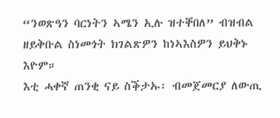“ንወጽዓን ባርነትን ኣሜን ኢሉ ዝተቐበለ” ብዝብል ዘይቅቡል ስነመጎት ክገልጽዎን ከነኣእስዎን ይህቅኑ እዮም።
እቲ ሓቀኛ ጠንቂ ናይ ስቕታኡ፡ ብመጀመርያ ለውጢ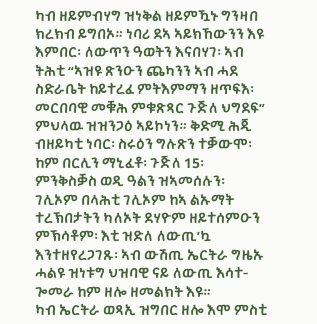ካብ ዘይምብሃግ ዝነቅል ዘይምዃኑ ግንዛበ ክረክብ ይግበኦ። ነባሪ ደኣ ኣይክኸውንን እዩ እምበር፡ ለውጥን ዓወትን እናበሃገ፡ ኣብ ትሕቲ “ኣዝዩ ጽንዑን ጨካንን ኣብ ሓደ ስድራቤት ከይተረፈ ምትእምማን ዘጥፍእ፡ መርበባዊ መቑሕ ምቁጽጻር ጉጅለ ህግደፍ” ምህላዉ ዝዝንጋዕ ኣይኮነን። ቅድሚ ሕጂ ብዘይካቲ ነባር፡ ስሩዕን ግሉጽን ተቓውሞ፡ ከም በርሊን ማኒፈቶ፡ ጉጅለ 15፡ ምንቅስቓስ ወዲ ዓልን ዝኣመሰሉን፡ ገሊኦም በላሕቲ ገሊኦም ከኣ ልኡማት ተረኽበታትን ካለኦት ደሃዮም ዘይተሰምዑን ምኽሳቶም፡ እቲ ዝድለ ለውጢ’ኳ እንተዘየረጋገጹ፡ ኣብ ውሽጢ ኤርትራ ግዜኡ ሓልዩ ዝነቱግ ህዝባዊ ናይ ለውጢ እሳተ-ጐመራ ከም ዘሎ ዘመልክት እዩ።
ካብ ኤርትራ ወጻኢ ዝግበር ዘሎ እሞ ምስቲ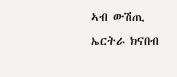ኣብ ውሽጢ ኤርትራ ክናበብ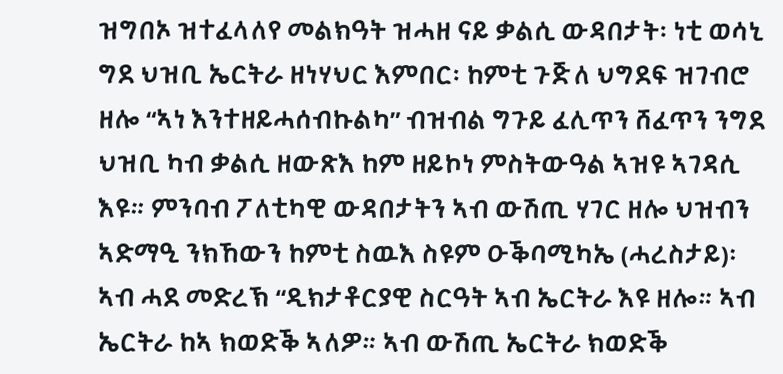ዝግበኦ ዝተፈላለየ መልክዓት ዝሓዘ ናይ ቃልሲ ውዳበታት፡ ነቲ ወሳኒ ግደ ህዝቢ ኤርትራ ዘነሃህር እምበር፡ ከምቲ ጉጅለ ህግደፍ ዝገብሮ ዘሎ “ኣነ እንተዘይሓሰብኩልካ” ብዝብል ግጉይ ፈሊጥን ሸፈጥን ንግደ ህዝቢ ካብ ቃልሲ ዘውጽእ ከም ዘይኮነ ምስትውዓል ኣዝዩ ኣገዳሲ እዩ። ምንባብ ፖለቲካዊ ውዳበታትን ኣብ ውሽጢ ሃገር ዘሎ ህዝብን ኣድማዒ ንክኸውን ከምቲ ስዉእ ስዩም ዑቕባሚካኤ (ሓረስታይ)፡ ኣብ ሓደ መድረኽ “ዲክታቶርያዊ ስርዓት ኣብ ኤርትራ እዩ ዘሎ። ኣብ ኤርትራ ከኣ ክወድቕ ኣለዎ። ኣብ ውሽጢ ኤርትራ ክወድቕ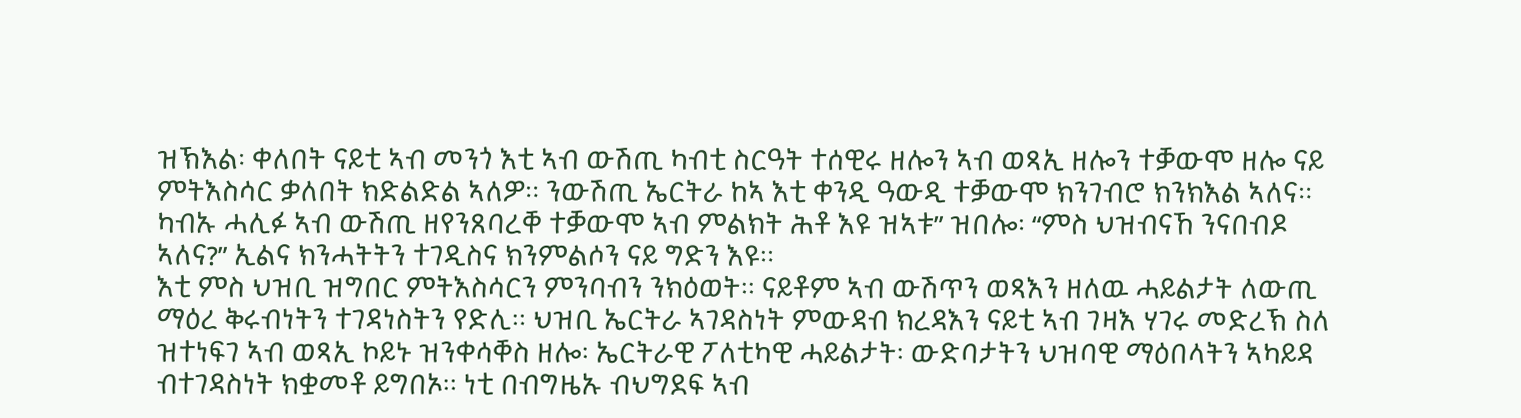ዝኽእል፡ ቀለበት ናይቲ ኣብ መንጎ እቲ ኣብ ውሽጢ ካብቲ ስርዓት ተሰዊሩ ዘሎን ኣብ ወጻኢ ዘሎን ተቓውሞ ዘሎ ናይ ምትእስሳር ቃለበት ክድልድል ኣለዎ። ንውሽጢ ኤርትራ ከኣ እቲ ቀንዲ ዓውዲ ተቓውሞ ክንገብሮ ክንክእል ኣለና። ካብኡ ሓሊፉ ኣብ ውሽጢ ዘየንጸባረቐ ተቓውሞ ኣብ ምልክት ሕቶ እዩ ዝኣቱ” ዝበሎ፡ “ምስ ህዝብናኸ ንናበብዶ ኣለና?” ኢልና ክንሓትትን ተገዲስና ክንምልሶን ናይ ግድን እዩ።
እቲ ምስ ህዝቢ ዝግበር ምትእስሳርን ምንባብን ንክዕወት፡፡ ናይቶም ኣብ ውሽጥን ወጻእን ዘለዉ ሓይልታት ለውጢ ማዕረ ቅሩብነትን ተገዳነስትን የድሊ። ህዝቢ ኤርትራ ኣገዳስነት ምውዳብ ክረዳእን ናይቲ ኣብ ገዛእ ሃገሩ መድረኽ ስለ ዝተነፍገ ኣብ ወጻኢ ኮይኑ ዝንቀሳቐስ ዘሎ፡ ኤርትራዊ ፖለቲካዊ ሓይልታት፡ ውድባታትን ህዝባዊ ማዕበላትን ኣካይዳ ብተገዳስነት ክቋመቶ ይግበኦ። ነቲ በብግዜኡ ብህግደፍ ኣብ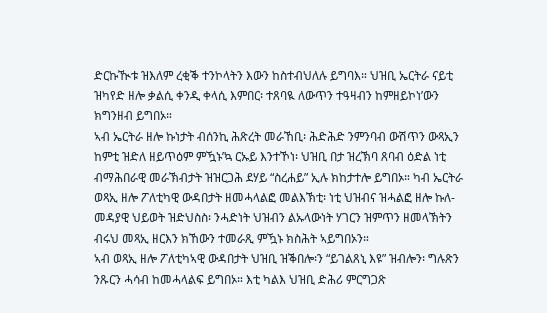ድርኩዂቱ ዝእለም ረቂቕ ተንኮላትን እውን ከስተብህለሉ ይግባእ። ህዝቢ ኤርትራ ናይቲ ዝካየድ ዘሎ ቃልሲ ቀንዲ ቀላሲ እምበር፡ ተጸባዪ ለውጥን ተዓዛብን ከምዘይኮነ’ውን ክግንዘብ ይግበኦ።
ኣብ ኤርትራ ዘሎ ኩነታት ብሰንኪ ሕጽረት መራኸቢ፡ ሕድሕድ ንምንባብ ውሽጥን ውጻኢን ከምቲ ዝድለ ዘይጥዕም ምዃኑ’ኳ ርኡይ እንተኾነ፡ ህዝቢ በታ ዝረኽባ ጸባብ ዕድል ነቲ ብማሕበራዊ መራኽብታት ዝዝርጋሕ ደሃይ “ስረሐይ” ኢሉ ክከታተሎ ይግበኦ። ካብ ኤርትራ ወጻኢ ዘሎ ፖለቲካዊ ውዳበታት ዘመሓላልፎ መልእኽቲ፡ ነቲ ህዝብና ዝሓልፎ ዘሎ ኩለ-መዳያዊ ህይወት ዝድህስስ፡ ንሓድነት ህዝብን ልኡላውነት ሃገርን ዝምጥን ዘመላኽትን ብሩህ መጻኢ ዘርእን ክኸውን ተመራጺ ምዃኑ ክስሕት ኣይግበኦን።
ኣብ ወጻኢ ዘሎ ፖለቲካኣዊ ውዳበታት ህዝቢ ዝቕበሎ፡ን “ይገልጸኒ እዩ” ዝብሎን፡ ግሉጽን ንጹርን ሓሳብ ከመሓላልፍ ይግበኦ። እቲ ካልእ ህዝቢ ድሕሪ ምርግጋጽ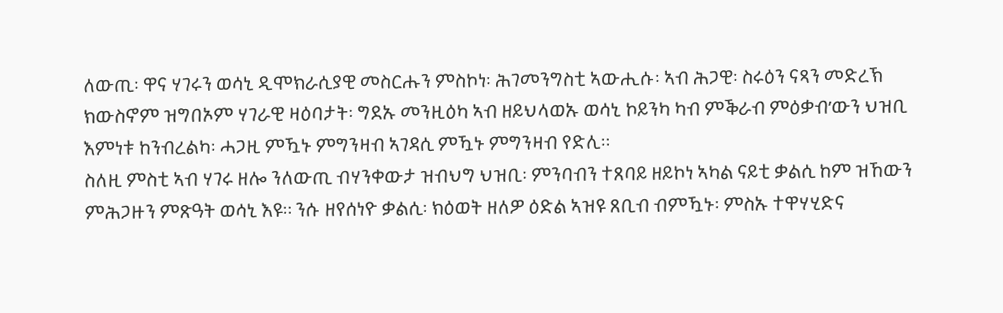ለውጢ፡ ዋና ሃገሩን ወሳኒ ዲሞክራሲያዊ መስርሑን ምስኮነ፡ ሕገመንግስቲ ኣውሒሱ፡ ኣብ ሕጋዊ፡ ስሩዕን ናጻን መድረኽ ክውስኖም ዝግበኦም ሃገራዊ ዛዕባታት፡ ግደኡ መንዚዕካ ኣብ ዘይህላወኡ ወሳኒ ኮይንካ ካብ ምቕራብ ምዕቃብ’ውን ህዝቢ እምነቱ ከንብረልካ፡ ሓጋዚ ምዃኑ ምግንዛብ ኣገዳሲ ምዃኑ ምግንዛብ የድሊ።
ስለዚ ምስቲ ኣብ ሃገሩ ዘሎ ንለውጢ ብሃንቀውታ ዝብህግ ህዝቢ፡ ምንባብን ተጸባይ ዘይኮነ ኣካል ናይቲ ቃልሲ ከም ዝኸውን ምሕጋዙን ምጽዓት ወሳኒ እዩ። ንሱ ዘየሰነዮ ቃልሲ፡ ክዕወት ዘለዎ ዕድል ኣዝዩ ጸቢብ ብምዃኑ፡ ምስኡ ተዋሃሂድና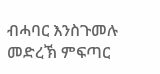ብሓባር እንስጉመሉ መድረኽ ምፍጣር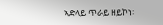ኣድላይ ጥራይ ዘይኮነ፡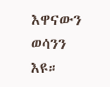እዋናውን ወሳንን እዩ።